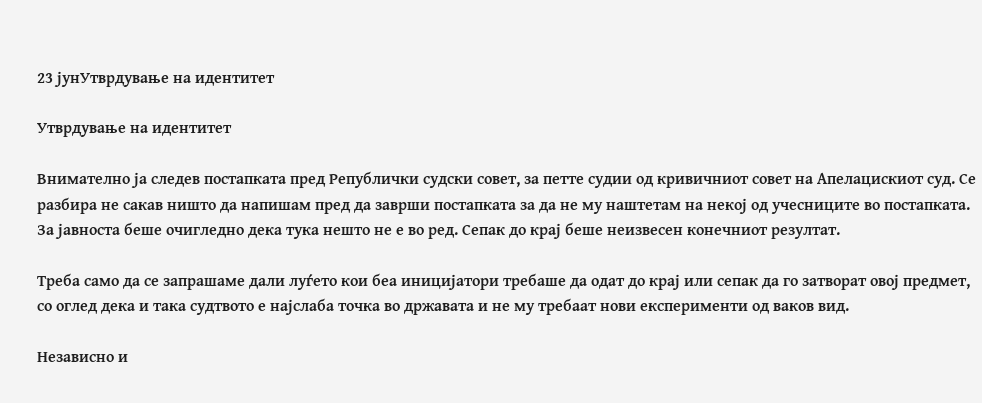23 јунУтврдување на идентитет

Утврдување на идентитет

Внимателно ја следев постапката пред Републички судски совет, за петте судии од кривичниот совет на Апелацискиот суд. Се разбира не сакав ништо да напишам пред да заврши постапката за да не му наштетам на некој од учесниците во постапката. За јавноста беше очигледно дека тука нешто не е во ред. Сепак до крај беше неизвесен конечниот резултат.

Треба само да се запрашаме дали луѓето кои беа иницијатори требаше да одат до крај или сепак да го затворат овој предмет, со оглед дека и така судтвото е најслаба точка во државата и не му требаат нови експерименти од ваков вид.

Независно и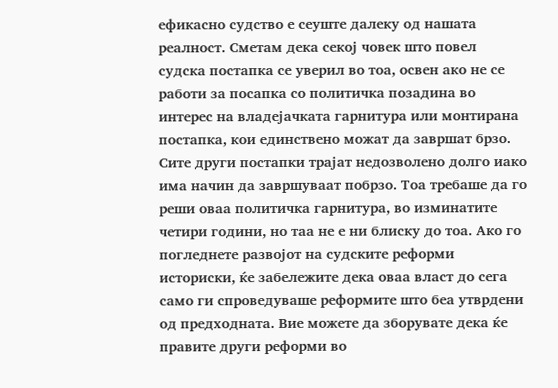ефикасно судство е сеуште далеку од нашата реалност. Сметам дека секој човек што повел судска постапка се уверил во тоа, освен ако не се работи за посапка со политичка позадина во интерес на владејачката гарнитура или монтирана постапка, кои единствено можат да завршат брзо. Сите други постапки трајат недозволено долго иако има начин да завршуваат побрзо. Тоа требаше да го реши оваа политичка гарнитура, во изминатите четири години, но таа не е ни блиску до тоа. Ако го погледнете развојот на судските реформи историски, ќе забележите дека оваа власт до сега само ги спроведуваше реформите што беа утврдени од предходната. Вие можете да зборувате дека ќе правите други реформи во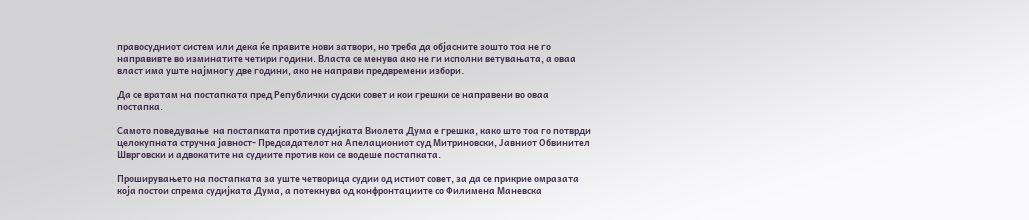правосудниот систем или дека ќе правите нови затвори, но треба да објасните зошто тоа не го направивте во изминатите четири години. Власта се менува ако не ги исполни ветувањата, а оваа власт има уште најмногу две години, ако не направи предвремени избори.

Да се вратам на постапката пред Републички судски совет и кои грешки се направени во оваа постапка.

Самото поведување  на постапката против судијката Виолета Дума е грешка, како што тоа го потврди целокупната стручна јавност- Предсадателот на Апелациониот суд Митриновски, Јавниот Обвинител Шврговски и адвокатите на судиите против кои се водеше постапката.

Проширувањето на постапката за уште четворица судии од истиот совет, за да се прикрие омразата која постои спрема судијката Дума, а потекнува од конфронтациите со Филимена Маневска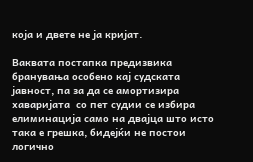која и двете не ја кријат.

Ваквата постапка предизвика бранувања особено кај судската јавност, па за да се амортизира хаваријата  со пет судии се избира елиминација само на двајца што исто така е грешка, бидејќи не постои логично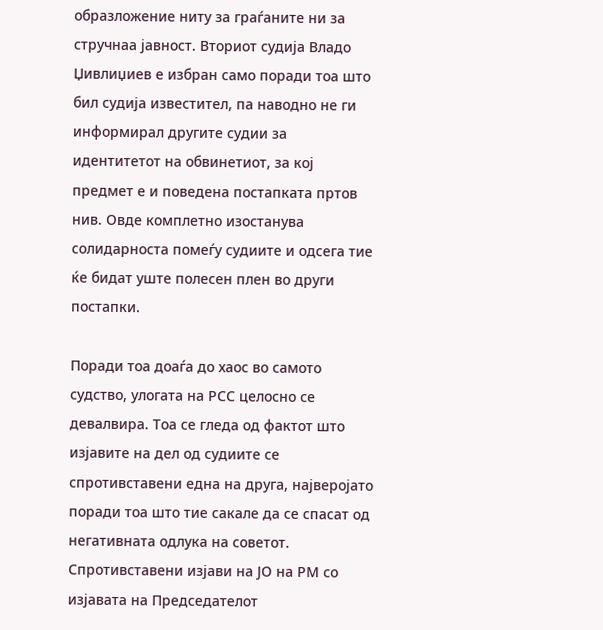образложение ниту за граѓаните ни за стручнаа јавност. Вториот судија Владо Џивлиџиев е избран само поради тоа што бил судија известител, па наводно не ги информирал другите судии за идентитетот на обвинетиот, за кој предмет е и поведена постапката пртов нив. Овде комплетно изостанува солидарноста помеѓу судиите и одсега тие ќе бидат уште полесен плен во други постапки.

Поради тоа доаѓа до хаос во самото судство, улогата на РСС целосно се девалвира. Тоа се гледа од фактот што изјавите на дел од судиите се спротивставени една на друга, најверојато поради тоа што тие сакале да се спасат од негативната одлука на советот. Спротивставени изјави на ЈО на РМ со изјавата на Председателот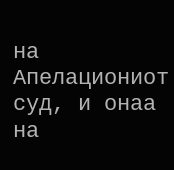на Апелациониот суд, и онаа на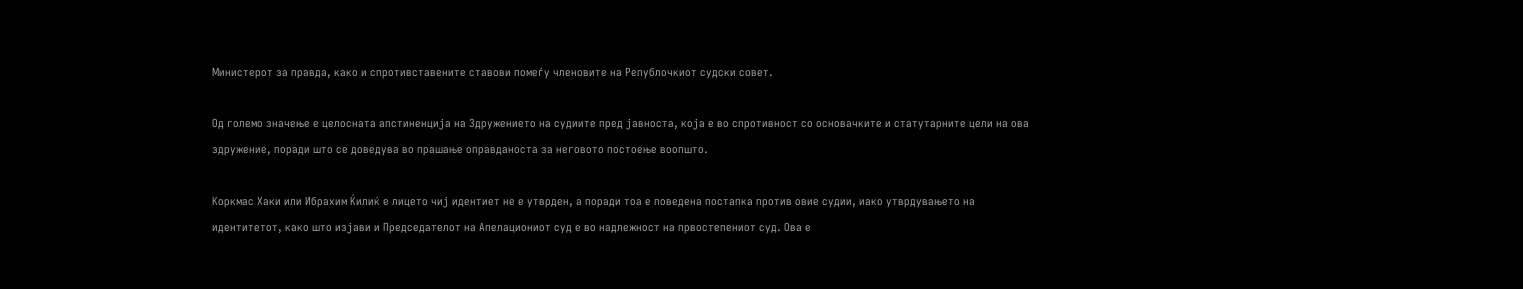Министерот за правда, како и спротивставените ставови помеѓу членовите на Републочкиот судски совет.

Од големо значење е целосната апстиненција на Здружението на судиите пред јавноста, која е во спротивност со основачките и статутарните цели на ова здружение, поради што се доведува во прашање оправданоста за неговото постоење воопшто.

Коркмас Хаки или Ибрахим Ќилиќ е лицето чиј идентиет не е утврден, а поради тоа е поведена постапка против овие судии, иако утврдувањето на идентитетот, како што изјави и Председателот на Апелациониот суд е во надлежност на првостепениот суд. Ова е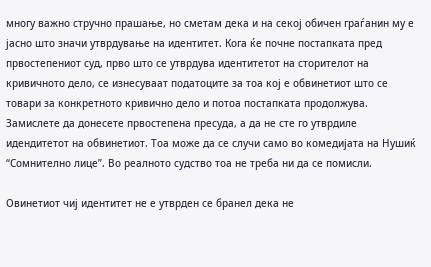многу важно стручно прашање, но сметам дека и на секој обичен граѓанин му е јасно што значи утврдување на идентитет. Кога ќе почне постапката пред првостепениот суд, прво што се утврдува идентитетот на сторителот на кривичното дело, се изнесуваат податоците за тоа кој е обвинетиот што се товари за конкретното кривично дело и потоа постапката продолжува. Замислете да донесете првостепена пресуда, а да не сте го утврдиле идендитетот на обвинетиот. Тоа може да се случи само во комедијата на Нушиќ “Сомнително лице”. Во реалното судство тоа не треба ни да се помисли.

Овинетиот чиј идентитет не е утврден се бранел дека не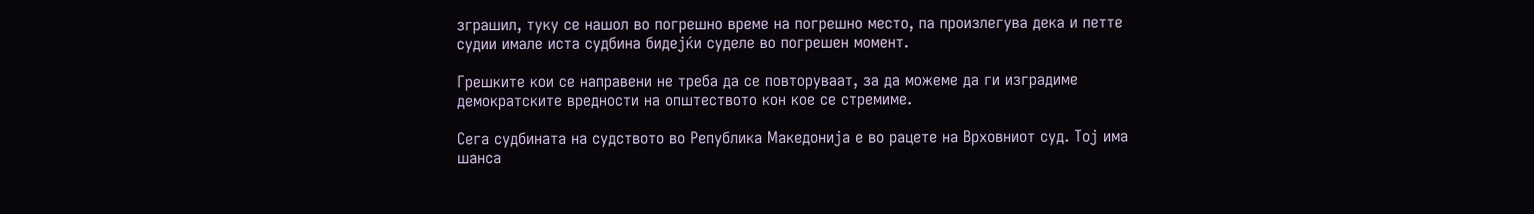зграшил, туку се нашол во погрешно времe на погрешно место, па произлегува дека и петте судии имале иста судбина бидејќи суделе во погрешен момент.

Грешките кои се направени не треба да се повторуваат, за да можеме да ги изградиме демократските вредности на општеството кон кое се стремиме.

Сега судбината на судството во Република Македонија е во рацете на Врховниот суд. Тој има шанса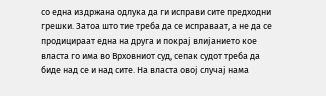со една издржана одлука да ги исправи сите предходни грешки. Затоа што тие треба да се исправаат, а не да се продицираат една на друга и покрај влијанието кое власта го има во Врховниот суд, сепак судот треба да биде над се и над сите. На власта овој случај нама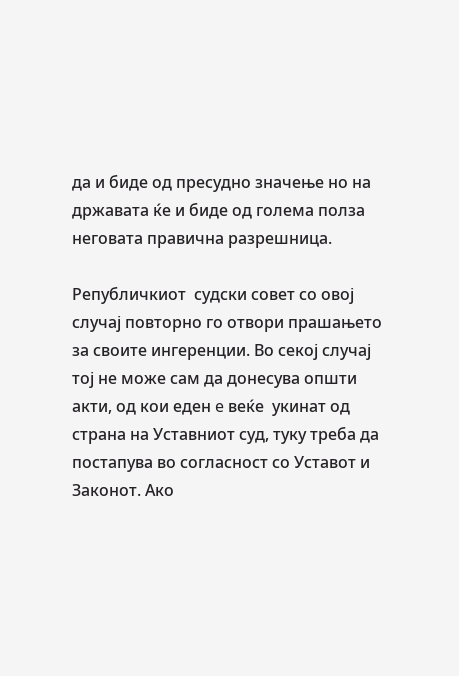да и биде од пресудно значење но на државата ќе и биде од голема полза неговата правична разрешница.

Републичкиот  судски совет со овој случај повторно го отвори прашањето за своите ингеренции. Во секој случај тој не може сам да донесува општи акти, од кои еден e веќе  укинат од страна на Уставниот суд, туку треба да постапува во согласност со Уставот и Законот. Ако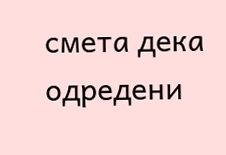смета дека одредени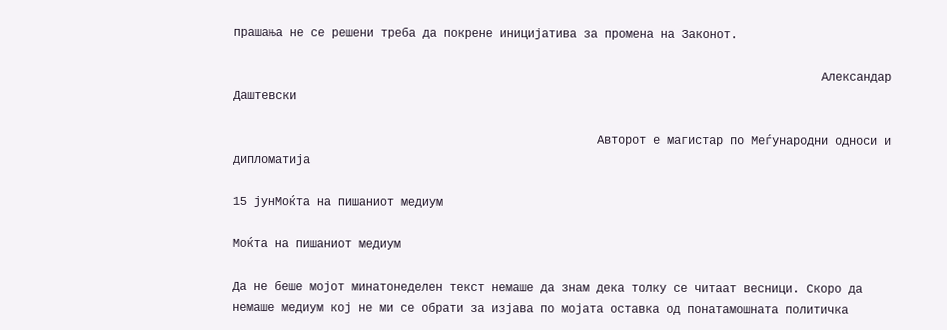прашања не се решени треба да покрене иницијатива за промена на Законот.

                                                                                    Александар Даштевски

                                                    Авторот е магистар по Меѓународни односи и дипломатија

15 јунМоќта на пишаниот медиум

Моќта на пишаниот медиум

Да не беше мојот минатонеделен текст немаше да знам дека толку се читаат весници. Скоро да немаше медиум кој не ми се обрати за изјава по мојата оставка од понатамошната политичка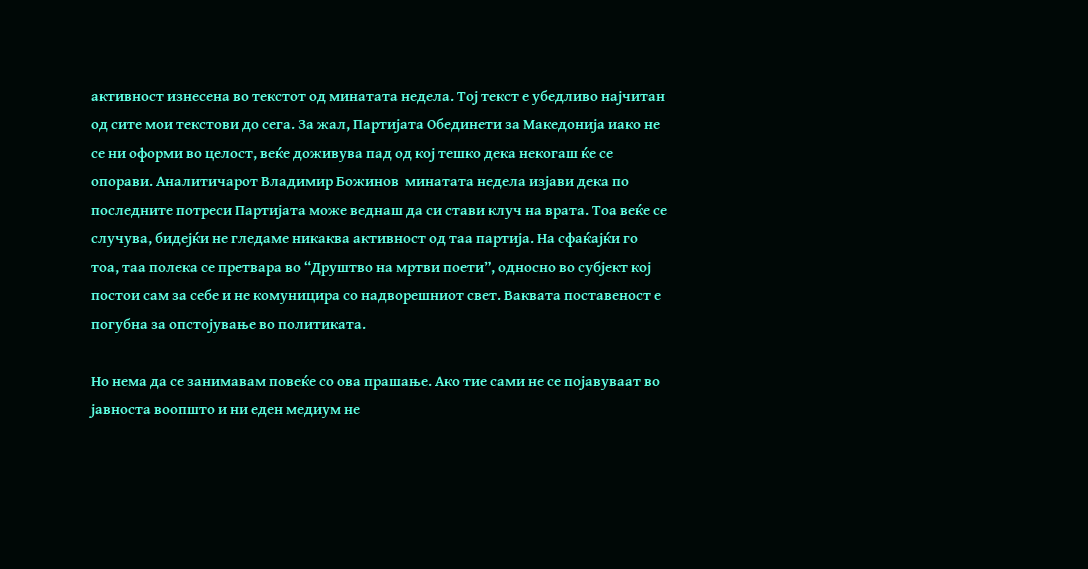активност изнесена во текстот од минатата недела. Тој текст е убедливо најчитан од сите мои текстови до сега. За жал, Партијата Обединети за Македонија иако не се ни оформи во целост, веќе доживува пад од кој тешко дека некогаш ќе се опорави. Аналитичарот Владимир Божинов  минатата недела изјави дека по последните потреси Партијата може веднаш да си стави клуч на врата. Тоа веќе се случува, бидејќи не гледаме никаква активност од таа партија. На сфаќајќи го тоа, таа полека се претвара во “Друштво на мртви поети”, односно во субјект кој постои сам за себе и не комуницира со надворешниот свет. Ваквата поставеност е погубна за опстојување во политиката.

Но нема да се занимавам повеќе со ова прашање. Ако тие сами не се појавуваат во јавноста воопшто и ни еден медиум не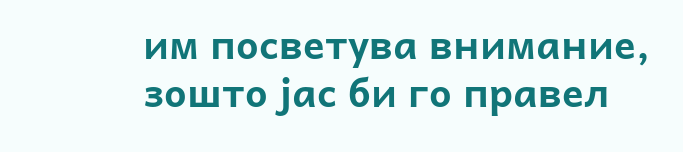им посветува внимание, зошто јас би го правел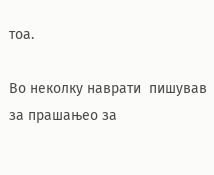тоа.

Во неколку наврати  пишував за прашањео за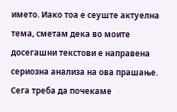името. Иако тоа е сеуште актуелна тема, сметам дека во моите досегашни текстови е направена сериозна анализа на ова прашање. Сега треба да почекаме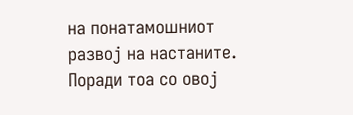на понатамошниот развој на настаните. Поради тоа со овој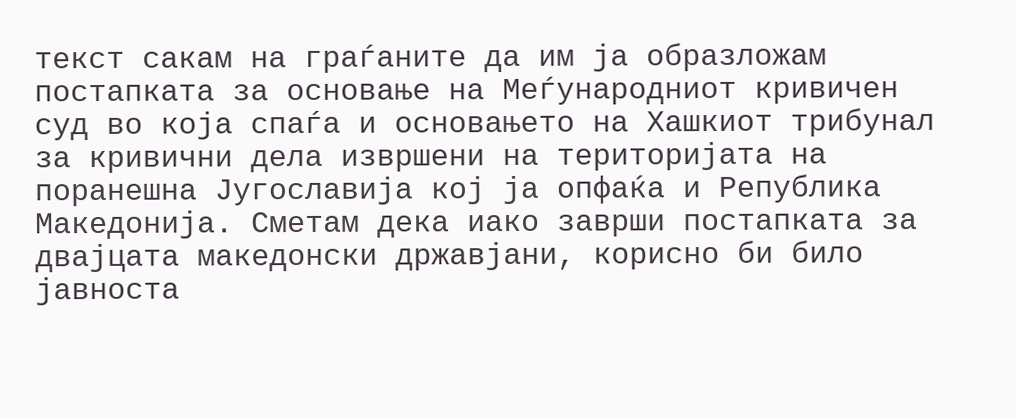текст сакам на граѓаните да им ја образложам постапката за основање на Меѓународниот кривичен суд во која спаѓа и основањето на Хашкиот трибунал за кривични дела извршени на територијата на поранешна Југославија кој ја опфаќа и Република Македонија. Сметам дека иако заврши постапката за двајцата македонски државјани, корисно би било јавноста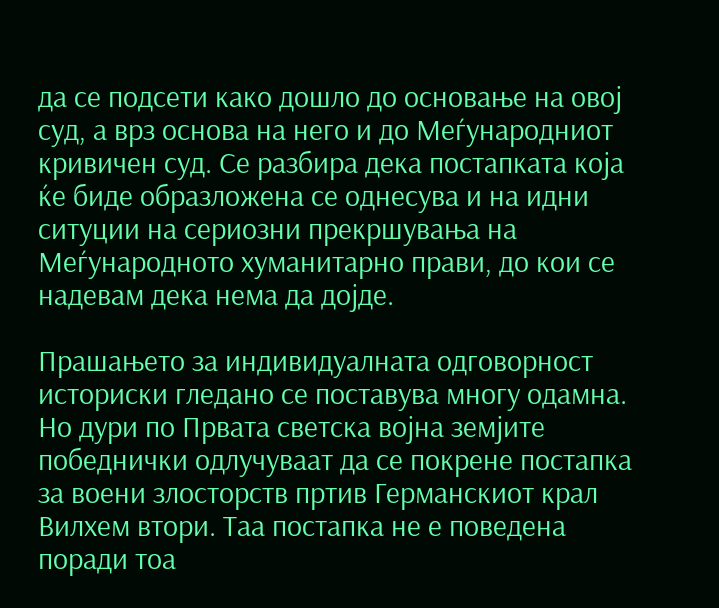да се подсети како дошло до основање на овој суд, а врз основа на него и до Меѓународниот кривичен суд. Се разбира дека постапката која ќе биде образложена се однесува и на идни ситуции на сериозни прекршувања на Меѓународното хуманитарно прави, до кои се надевам дека нема да дојде.

Прашањето за индивидуалната одговорност историски гледано се поставува многу одамна. Но дури по Првата светска војна земјите победнички одлучуваат да се покрене постапка за воени злосторств пртив Германскиот крал Вилхем втори. Таа постапка не е поведена поради тоа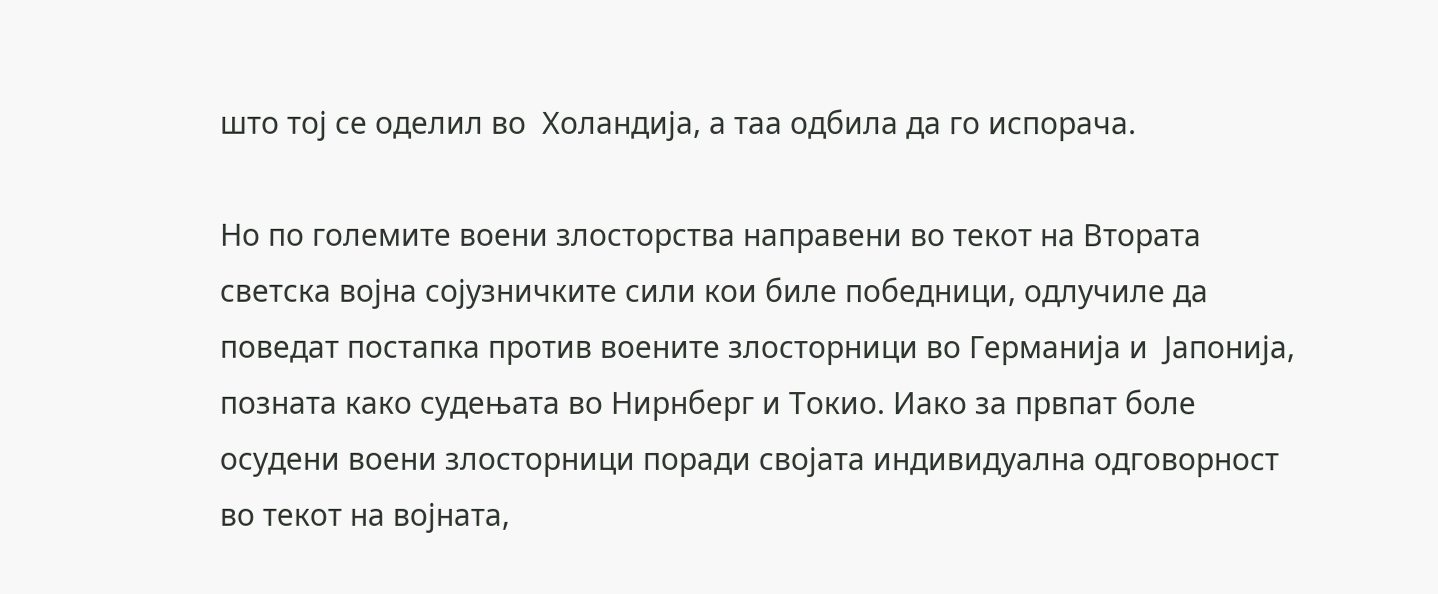што тој се оделил во  Холандија, а таа одбила да го испорача.

Но по големите воени злосторства направени во текот на Втората светска војна сојузничките сили кои биле победници, одлучиле да поведат постапка против воените злосторници во Германија и  Јапонија, позната како судењата во Нирнберг и Токио. Иако за првпат боле осудени воени злосторници поради својата индивидуална одговорност во текот на војната,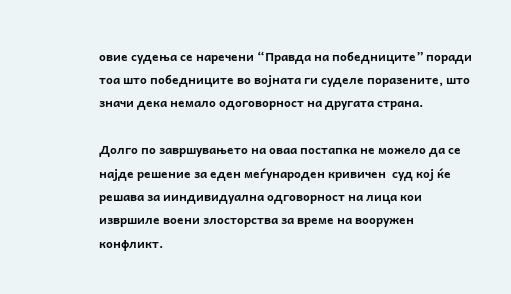овие судења се наречени “Правда на победниците” поради тоа што победниците во војната ги суделе поразените, што значи дека немало одоговорност на другата страна.

Долго по завршувањето на оваа постапка не можело да се најде решение за еден меѓународен кривичен  суд кој ќе решава за ииндивидуална одговорност на лица кои извршиле воени злосторства за време на вооружен конфликт.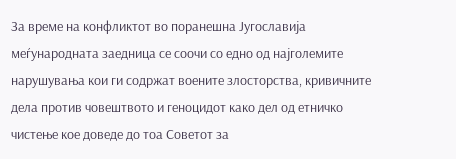За време на конфликтот во поранешна Југославија меѓународната заедница се соочи со едно од најголемите нарушувања кои ги содржат воените злосторства, кривичните дела против човештвото и геноцидот како дел од етничко чистење кое доведе до тоа Советот за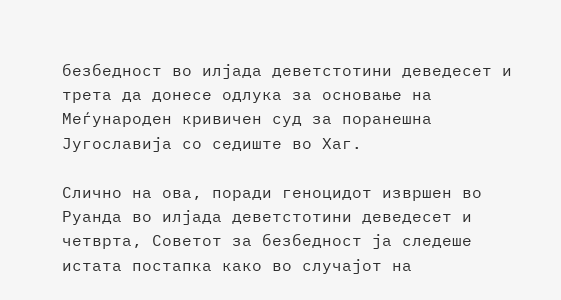безбедност во илјада деветстотини деведесет и трета да донесе одлука за основање на Меѓународен кривичен суд за поранешна Југославија со седиште во Хаг.

Слично на ова, поради геноцидот извршен во Руанда во илјада деветстотини деведесет и четврта, Советот за безбедност ја следеше истата постапка како во случајот на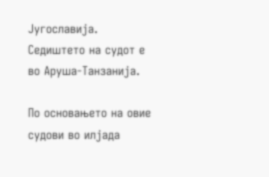Југославија. Седиштето на судот е во Аруша-Танзанија.

По основањето на овие судови во илјада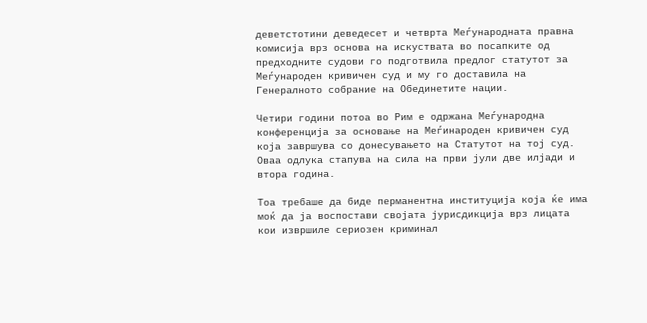деветстотини деведесет и четврта Меѓународната правна комисија врз основа на искуствата во посапките од предходните судови го подготвила предлог статутот за Меѓународен кривичен суд и му го доставила на Генералното собрание на Обединетите нации.

Четири години потоа во Рим е одржана Меѓународна конференција за основање на Меѓинароден кривичен суд која завршува со донесувањето на Статутот на тој суд. Оваа одлука стапува на сила на први јули две илјади и втора година.

Тоа требаше да биде перманентна институција која ќе има моќ да ја воспостави својата јурисдикција врз лицата кои извршиле сериозен криминал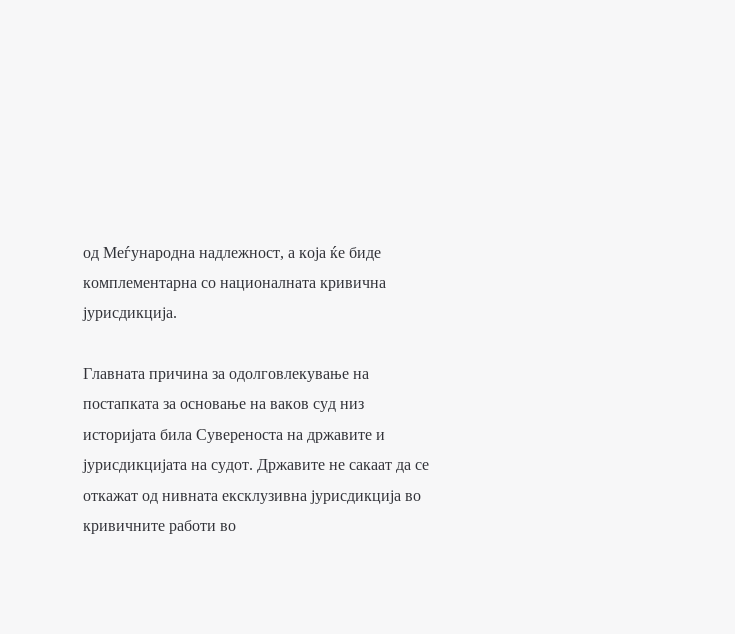од Меѓународна надлежност, а која ќе биде комплементарна со националната кривична јурисдикција.

Главната причина за одолговлекување на постапката за основање на ваков суд низ историјата била Сувереноста на државите и јурисдикцијата на судот. Државите не сакаат да се откажат од нивната ексклузивна јурисдикција во кривичните работи во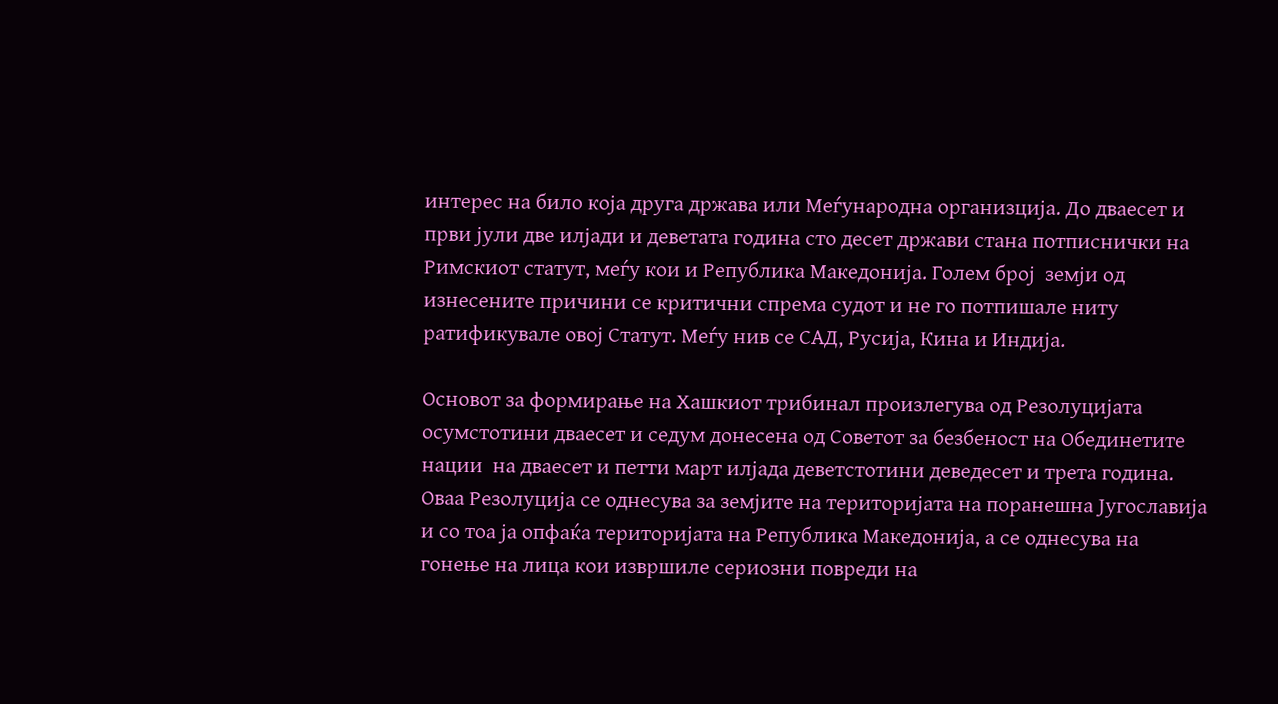интерес на било која друга држава или Меѓународна организција. До дваесет и први јули две илјади и деветата година сто десет држави стана потписнички на Римскиот статут, меѓу кои и Република Македонија. Голем број  земји од изнесените причини се критични спрема судот и не го потпишале ниту ратификувале овој Статут. Меѓу нив се САД, Русија, Кина и Индија.

Основот за формирање на Хашкиот трибинал произлегува од Резолуцијата осумстотини дваесет и седум донесена од Советот за безбеност на Обединетите нации  на дваесет и петти март илјада деветстотини деведесет и трета година. Оваа Резолуција се однесува за земјите на територијата на поранешна Југославија и со тоа ја опфаќа територијата на Република Македонија, а се однесува на гонење на лица кои извршиле сериозни повреди на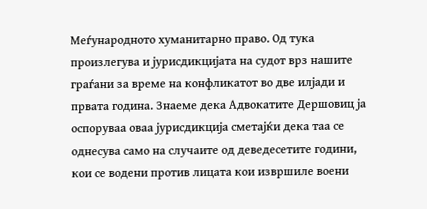Меѓународното хуманитарно право. Од тука произлегува и јурисдикцијата на судот врз нашите граѓани за време на конфликатот во две илјади и првата година. Знаеме дека Адвокатите Дершовиц ја оспоруваа оваа јурисдикција сметајќи дека таа се однесува само на случаите од деведесетите години, кои се водени против лицата кои извршиле воени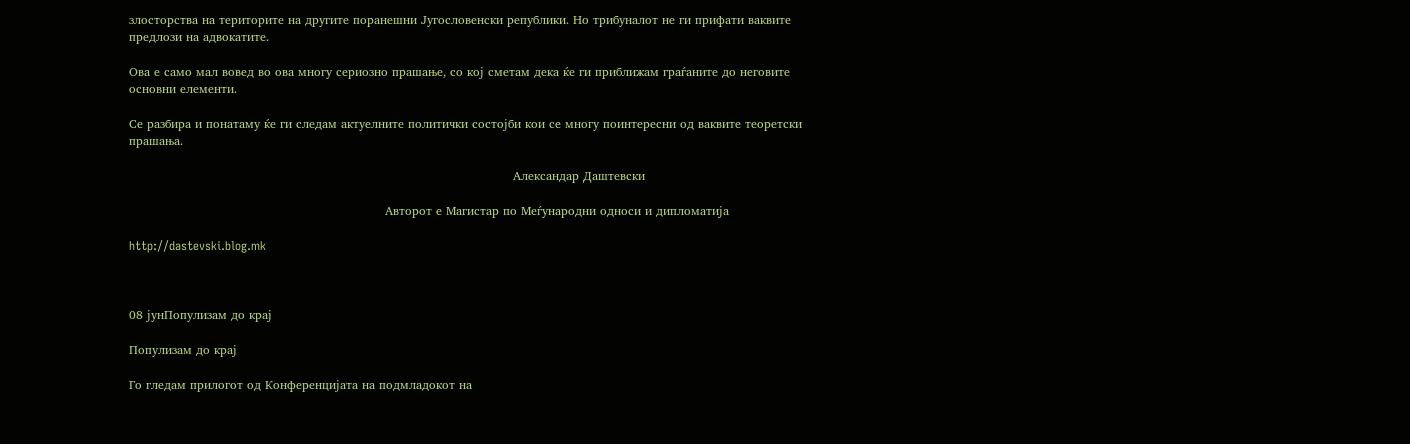злосторства на територите на другите поранешни Југословенски републики. Но трибуналот не ги прифати ваквите предлози на адвокатите.

Ова е само мал вовед во ова многу сериозно прашање, со кој сметам дека ќе ги приближам граѓаните до неговите основни елементи.

Се разбира и понатаму ќе ги следам актуелните политички состојби кои се многу поинтересни од ваквите теоретски прашања.

                                                                                                Александар Даштевски

                                                                Авторот е Магистар по Меѓународни односи и дипломатија

http://dastevski.blog.mk



08 јунПопулизам до крај

Популизам до крај

Го гледам прилогот од Конференцијата на подмладокот на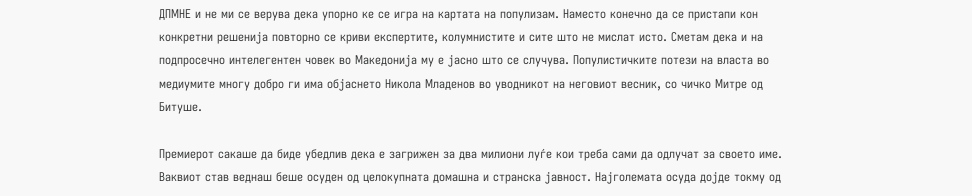ДПМНЕ и не ми се верува дека упорно ке се игра на картата на популизам. Наместо конечно да се пристапи кон конкретни решенија повторно се криви експертите, колумнистите и сите што не мислат исто. Сметам дека и на подпросечно интелегентен човек во Македонија му е јасно што се случува. Популистичките потези на власта во медиумите многу добро ги има објаснето Никола Младенов во уводникот на неговиот весник, со чичко Митре од Битуше.

Премиерот сакаше да биде убедлив дека е загрижен за два милиони луѓе кои треба сами да одлучат за своето име. Ваквиот став веднаш беше осуден од целокупната домашна и странска јавност. Најголемата осуда дојде токму од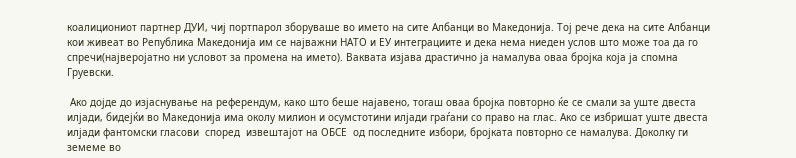коалициониот партнер ДУИ, чиј портпарол зборуваше во името на сите Албанци во Македонија. Тој рече дека на сите Албанци кои живеат во Република Македонија им се најважни НАТО и ЕУ интеграциите и дека нема ниеден услов што може тоа да го спречи(најверојатно ни условот за промена на името). Ваквата изјава драстично ја намалува оваа бројка која ја спомна Груевски.

 Ако дојде до изјаснување на референдум, како што беше најавено, тогаш оваа бројка повторно ќе се смали за уште двеста илјади, бидејќи во Македонија има околу милион и осумстотини илјади грaѓани со право на глас. Ако се избришат уште двеста илјади фантомски гласови  според  извештајот на ОБСЕ  од последните избори, бројката повторно се намалува. Доколку ги земеме во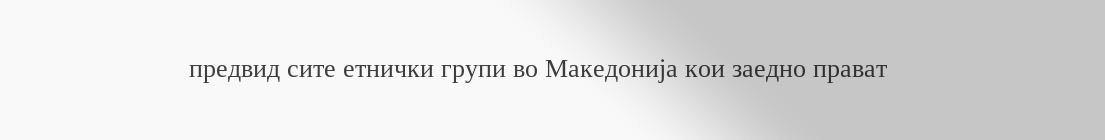предвид сите етнички групи во Македонија кои заедно прават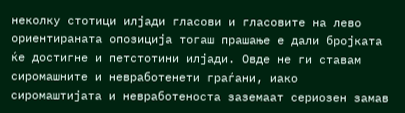неколку стотици илјади гласови и гласовите на лево ориентираната опозиција тогаш прашање е дали бројката ќе достигне и петстотини илјади. Овде не ги ставам сиромашните и невработенети граѓани, иако сиромаштијата и невработеноста заземаат сериозен замав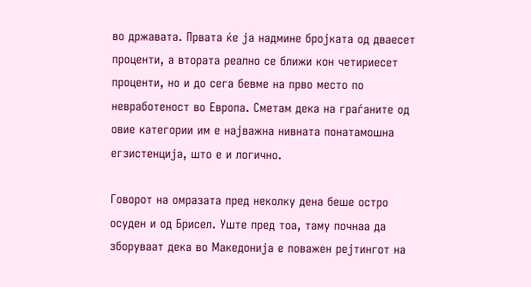во државата. Првата ќе ја надмине бројката од дваесет проценти, а втората реално се ближи кон четириесет проценти, но и до сега бевме на прво место по невработеност во Европа. Сметам дека на граѓаните од овие категории им е најважна нивната понатамошна егзистенција, што е и логично.

Говорот на омразата пред неколку дена беше остро осуден и од Брисел. Уште пред тоа, таму почнаа да зборуваат дека во Македонија е поважен рејтингот на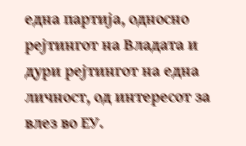една партија, односно рејтингот на Владата и дури рејтингот на една личност, од интересот за влез во ЕУ.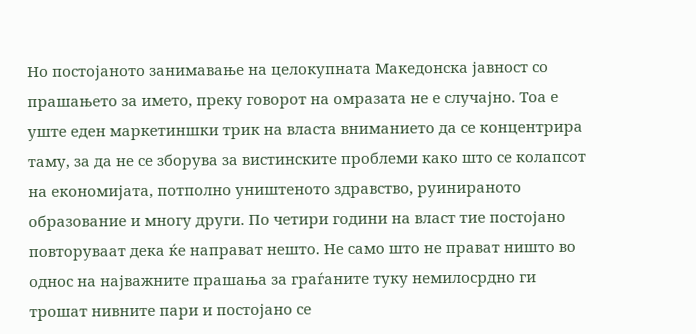Но постојаното занимавање на целокупната Македонска јавност со прашањето за името, преку говорот на омразата не е случајно. Тоа е уште еден маркетиншки трик на власта вниманието да се концентрира таму, за да не се зборува за вистинските проблеми како што се колапсот на економијата, потполно уништеното здравство, руинираното образование и многу други. По четири години на власт тие постојано повторуваат дека ќе направат нешто. Не само што не прават ништо во однос на најважните прашања за граѓаните туку немилосрдно ги трошат нивните пари и постојано се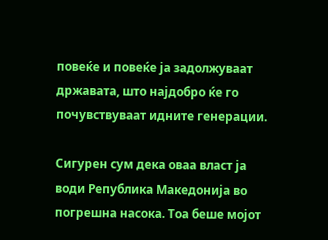повеќе и повеќе ја задолжуваат државата, што најдобро ќе го почувствуваат идните генерации.

Сигурен сум дека оваа власт ја води Република Македонија во погрешна насока. Тоа беше мојот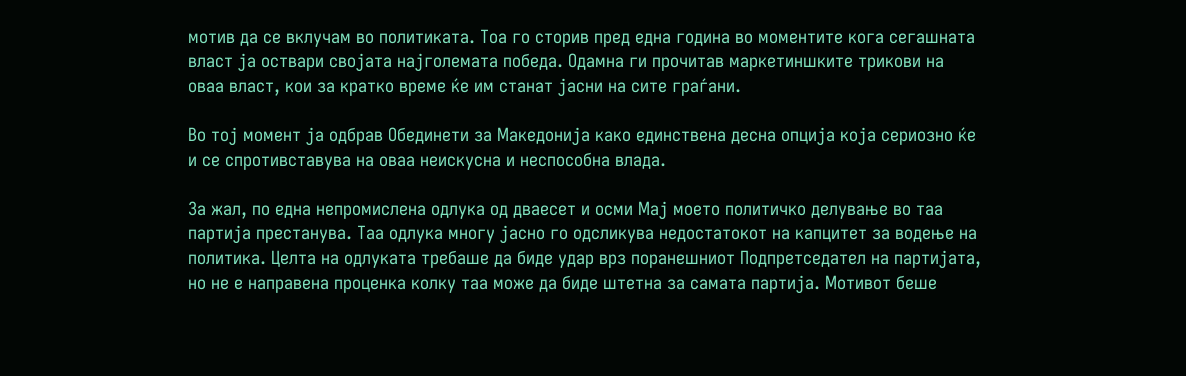мотив да се вклучам во политиката. Тоа го сторив пред една година во моментите кога сегашната власт ја оствари својата најголемата победа. Одамна ги прочитав маркетиншките трикови на оваа власт, кои за кратко време ќе им станат јасни на сите граѓани.

Во тој момент ја одбрав Обединети за Македонија како единствена десна опција која сериозно ќе и се спротивставува на оваа неискусна и неспособна влада.

За жал, по една непромислена одлука од дваесет и осми Мај моето политичко делување во таа партија престанува. Таа одлука многу јасно го одсликува недостатокот на капцитет за водење на политика. Целта на одлуката требаше да биде удар врз поранешниот Подпретседател на партијата, но не е направена проценка колку таа може да биде штетна за самата партија. Мотивот беше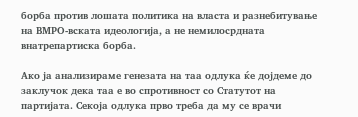борба против лошата политика на власта и разнебитување на ВМРО-вската идеологија, а не немилосрдната внатрепартиска борба.

Ако ја анализираме генезата на таа одлука ќе дојдеме до заклучок дека таа е во спротивност со Статутот на партијата. Секоја одлука прво треба да му се врачи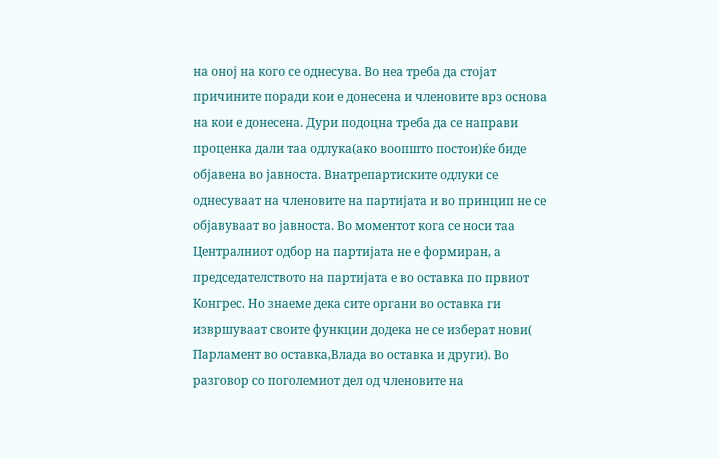на оној на кого се однесува. Во неа треба да стојат причините поради кои е донесена и членовите врз основа на кои е донесена. Дури подоцна треба да се направи проценка дали таа одлука(ако воопшто постои)ќе биде објавена во јавноста. Внатрепартиските одлуки се однесуваат на членовите на партијата и во принцип не се објавуваат во јавноста. Во моментот кога се носи таа Централниот одбор на партијата не е формиран, а председателството на партијата е во оставка по првиот Конгрес. Но знаеме дека сите органи во оставка ги извршуваат своите функции додека не се изберат нови( Парламент во оставка,Влада во оставка и други). Во разговор со поголемиот дел од членовите на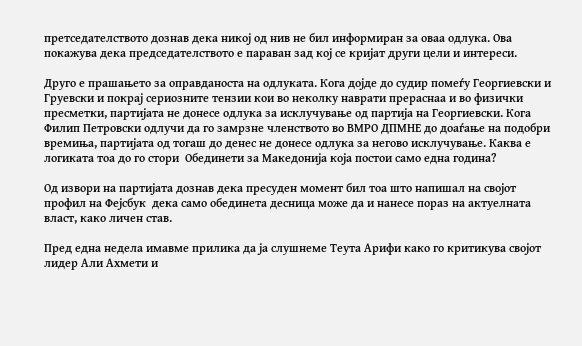претседателството дознав дека никој од нив не бил информиран за оваа одлука. Ова покажува дека председателството е параван зад кој се кријат други цели и интереси.

Друго е прашањето за оправданоста на одлуката. Кога дојде до судир помеѓу Георгиевски и Груевски и покрај сериозните тензии кои во неколку наврати прераснаа и во физички пресметки, партијата не донесе одлука за исклучување од партија на Георгиевски. Кога Филип Петровски одлучи да го замрзне членството во ВМРО ДПМНЕ до доаѓање на подобри времиња, партијата од тогаш до денес не донесе одлука за негово исклучување. Каква е логиката тоа до го стори  Обединети за Македонија која постои само една година?

Од извори на партијата дознав дека пресуден момент бил тоа што напишал на својот профил на Фејсбук  дека само обединета десница може да и нанесе пораз на актуелната власт, како личен став.

Пред една недела имавме прилика да ја слушнеме Теута Арифи како го критикува својот лидер Али Ахмети и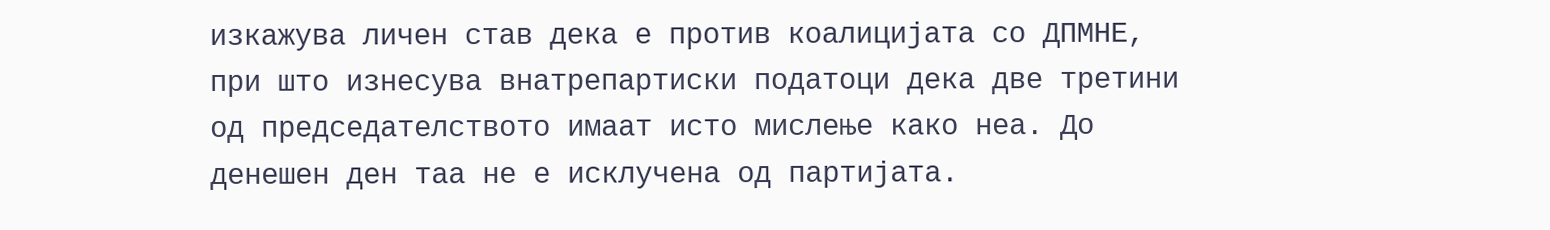изкажува личен став дека е против коалицијата со ДПМНЕ, при што изнесува внатрепартиски податоци дека две третини од председателството имаат исто мислење како неа. До денешен ден таа не е исклучена од партијата.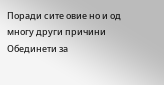Поради сите овие но и од многу други причини Обединети за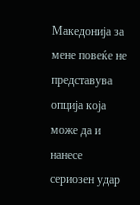Македонија за мене повеќе не представува опција која може да и нанесе сериозен удар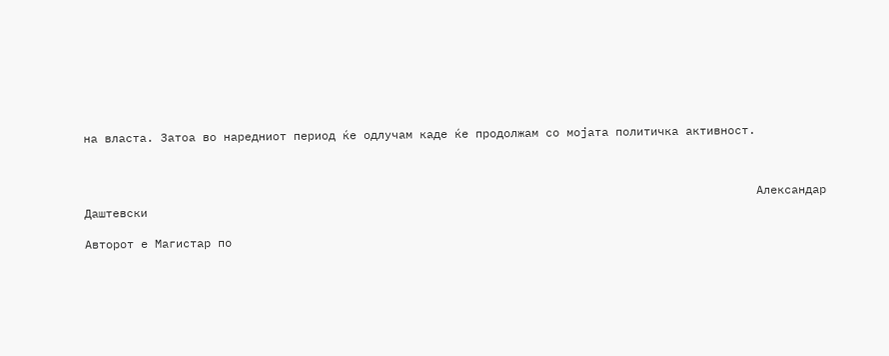на власта. Затоа во наредниот период ќе одлучам каде ќе продолжам со мојата политичка активност.



                                                                                                Александар Даштевски

Авторот е Магистар по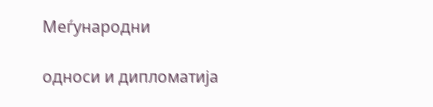Меѓународни

односи и дипломатија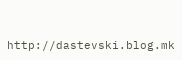http://dastevski.blog.mk